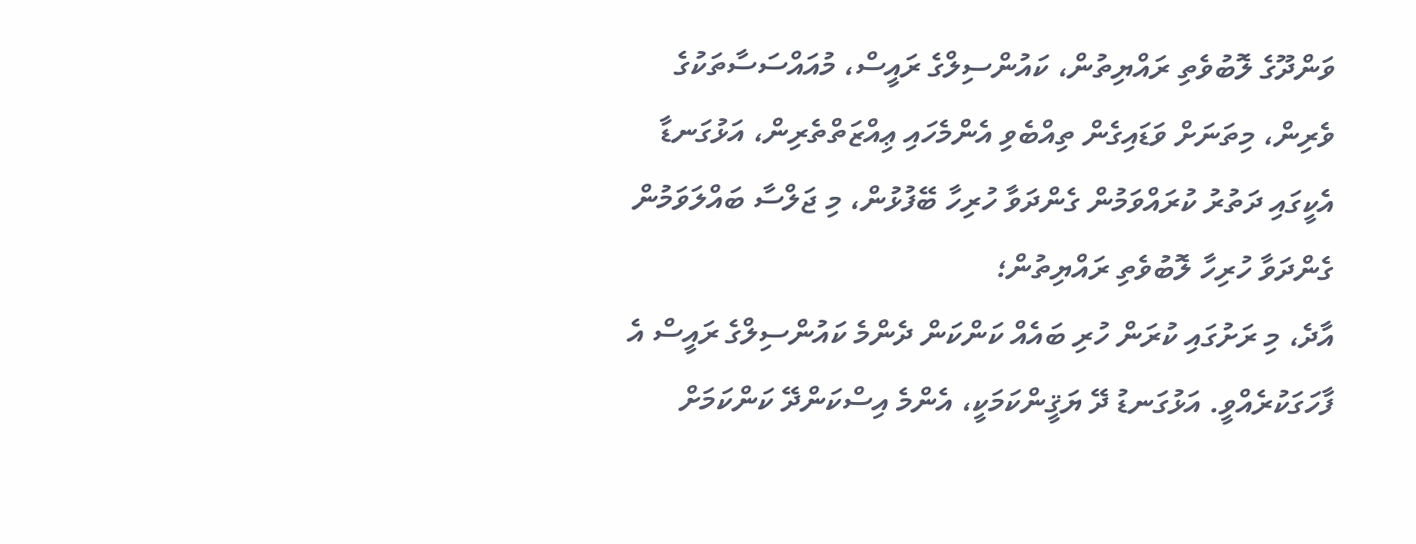ވަންދޫގެ ލޮބުވެތި ރައްޔިތުން، ކައުންސިލްގެ ރައީސް، މުއައްސަސާތަކުގެ ވެރިން، މިތަނަށް ވަޑައިގެން ތިއްބެވި އެންމެހައި ޢިއްޒަތްތެރިން، އަޅުގަނޑާ އެކީގައި ދަތުރު ކުރައްވަމުން ގެންދަވާ ހުރިހާ ބޭފުޅުން، މި ޖަލްސާ ބައްލަވަމުން ގެންދަވާ ހުރިހާ ލޮބުވެތި ރައްޔިތުން؛
އާދެ، މި ރަށުގައި ކުރަން ހުރި ބައެއް ކަންކަން ދެންމެ ކައުންސިލްގެ ރައީސް އެ ފާހަގަކުރެއްވީ. އަޅުގަނޑު ދޭ ޔަޤީންކަމަކީ، އެންމެ އިސްކަންދޭ ކަންކަމަށް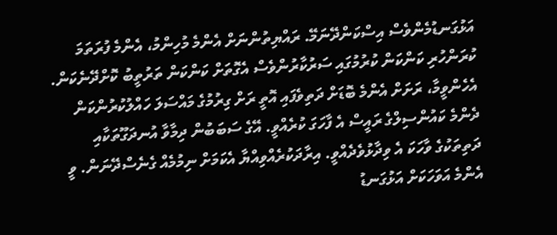އަޅުގަނޑުމެންވެސް އިސްކަންދޭނަމޭ. ރައްޔިތުންނަށް އެންމެ މުހިންމު، އެންމެ ފުރަތަމަ ކުރަންހުރި ކަންކަން ކުރުމުގައި ސަރުކާރުންވެސް އެގޮތަށް ކަންކަން ތަރުތީބު ކޮށްދޭނެކަން.
އެހެންވީމާ، ރަށަށް އެންމެ ބޮޑަށް ދަތިވެފައި އޮތީ ރަށް ގިރުމުގެ މައްސަލަ ހައްލުކުރުންކަން ދެންމެ ކައުންސިލްގެ ރައީސް އެ ފާހަގަ ކުރެއްވީ. އޭގެ ސަބަބުން ދިމާވާ އުނދަގޫތަކާއި ދަތިތަކުގެ ވާހަކަ އެ ވިދާޅުވެދެއްވީ. އިރާދަކުރެއްވިއްޔާ އެކަމަށް ނިމުމެއް ގެނެސްދޭނަން. ވީ އެންމެ އަވަހަކަށް އަޅުގަނޑު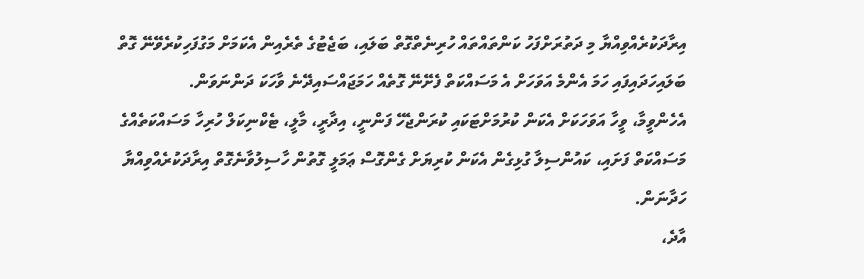އިރާދަކުރެއްވިއްޔާ މި ދަތުރަށްފަހު ކަންތައްތައް ހުރިނެތްގޮތް ބަލައި، ބަޖެޓުގެ ތެރެއިން އެކަމަށް މަގުފަހިކުރެވޭނޭ ގޮތް ބަލައިހަދައިފައި ހަމަ އެންމެ އަވަހަށް އެ މަސައްކަތް ފެށޭނޭ ގޮތެއް ހަމަޖައްސައިދޭނެ ވާހަކަ ދަންނަވަން.
އެހެންވީމާ، ވީހާ އަވަހަކަށް އެކަން ކުރުމަށްޓަކައި ކުރަންޖެހޭ ފަންނީ، އިދާރީ، މާލީ، ޓެކްނިކަލް ހުރިހާ މަސައްކަތެއްގެ މަސައްކަތް ފަށައި، ކައުންސިލާ ގުޅިގެން އެކަން ކުރިޔަށް ގެންގޮސް ޢަމަލީ ގޮތުން ހާސިލުވާނެގޮތް އިރާދަކުރެއްވިއްޔާ ހަދާނަން.
އާދެ،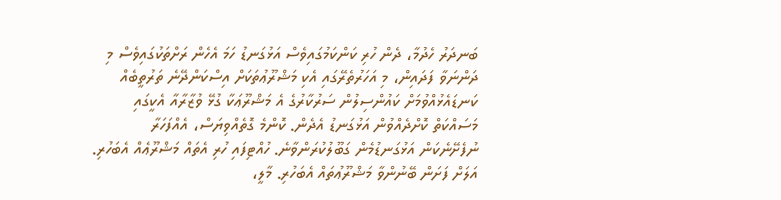ބަނދަރު ހެދުމާ، ދެން ހުރި ކަންކަމުގައިވެސް އަޅުގަނޑު ހަމަ އެހެން ރަށްތަކުގައިވެސް މި ދަންނަވާ ފަދައިން، މި އަހަރުތެރޭގައި އެކި މަޝްރޫޢުތަކަށް އިސްކަންދޭނެ ތަރުތީބެއް ކަނޑައެޅުއްވުމަށް ކައުންސިލުން ސަރުކާރުގެ އެ މަޝްރޫޢަކާ ގުޅޭ ވުޒާރާއާ އެކީގައި މަސައްކަތް ކޮށްދެއްވުން އަޅުގަނޑު އެދެން. ކޮންމެ ގޮތެއްވިޔަސް، އެއްފަހަރާ ނުފެށޭނެކަން އަޅުގަނޑުމެން ގަބޫލުކުރަންވާނެ. ހުއްޓިފައި ހުރި އެތައް މަޝްރޫޢެއް އެބަހުރި. އަލަށް ފަށަން ބޭނުންވާ މަޝްރޫޢުތައް އެބަހުރި. މާލީ،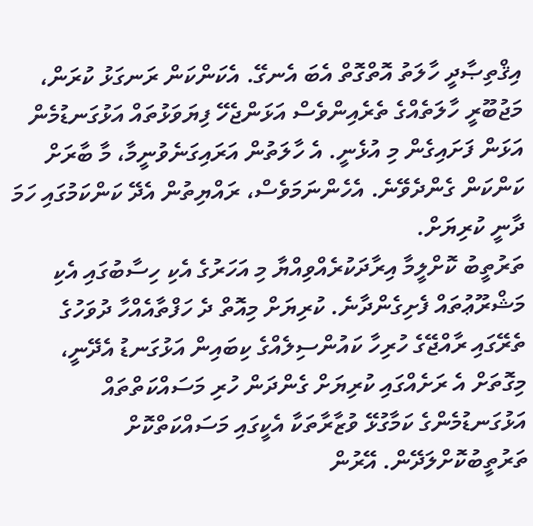އިޤްތިޞާދީ ހާލަތު އޮތްގޮތް އެބަ އެނގޭ. އެކަންކަން ރަނގަޅު ކުރަން، މަޖުބޫރީ ހާލަތެއްގެ ތެރެއިންވެސް އަޅަންޖެހޭ ފިޔަވަޅުތައް އަޅުގަނޑުމެން އަޅަން ފަށައިގެން މި އުޅެނީ. އެ ހާލަތުން އަރައިގަނެވުނީމާ، މާ ބާރަށް ކަންކަން ގެންދެވޭނެ. އެހެންނަމަވެސް، ރައްޔިތުން އެދޭ ކަންކަމުގައި ހަމަ ދާނީ ކުރިޔަށް.
ތަރުތީބު ކޮށްލީމާ އިރާދަކުރެއްވިއްޔާ މި އަހަރުގެ އެކި ހިސާބުގައި އެކި މަޝްރޫޢުތައް ފެށިގެންދާނެ. ކުރިޔަށް މިއޮތް ދެ ހަފްތާއެއްހާ ދުވަހުގެ ތެރޭގައި ރާއްޖޭގެ ހުރިހާ ކައުންސިލެއްގެ ކިބައިން އަޅުގަނޑު އެދޭނީ، މިގޮތަށް އެ ރަށެއްގައި ކުރިޔަށް ގެންދަން ހުރި މަސައްކަތްތައް އަޅުގަނޑުމެންގެ ކަމާގުޅޭ ވުޒާރާތަކާ އެކީގައި މަސައްކަތްކޮށް ތަރުތީބުކޮށްލަދޭން. އޭރުން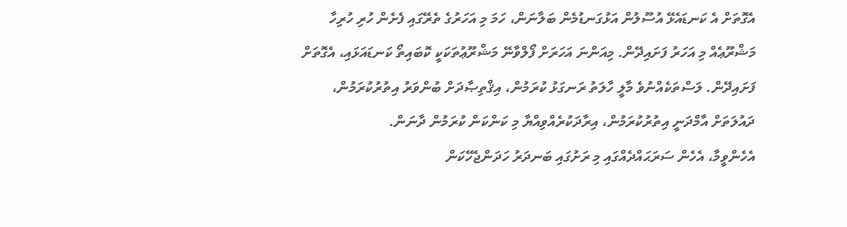އެގޮތަށް އެ ކަނޑައެޅޭ އުސޫލުން އަޅުގަނޑުމެން ބަލާނަން، ހަމަ މި އަހަރުގެ ތެރޭގައި ފެށެން ހުރި ހުރިހާ މަޝްރޫޢެއް މި އަހަރު ފަށައިދޭން. މިއަންނަ އަހަރަށް ފޯލްވާނޭ މަޝްރޫޢުތަކަކީ ކޮބައިތޯ ކަނޑައަޅައި، އެގޮތަށް ފަށައިދޭން. ލަސްތަކެއްނުވެ މާލީ ހާލަތު ރަނގަޅު ކުރަމުން، އިޤްތިޞާދަށް ބުންވަރު އިތުރުކުރަމުން، ދައުލަތަށް އާމްދަނީ އިތުރުކުރަމުން، އިރާދަކުރެއްވިއްޔާ މި ކަންކަން ކުރަމުން ދާނަން.
އެހެންވީމާ، އެހެން ސަރަޙައްދެއްގައި މި ރަށުގައި ބަނދަރު ހަދަންޖެހޭކަން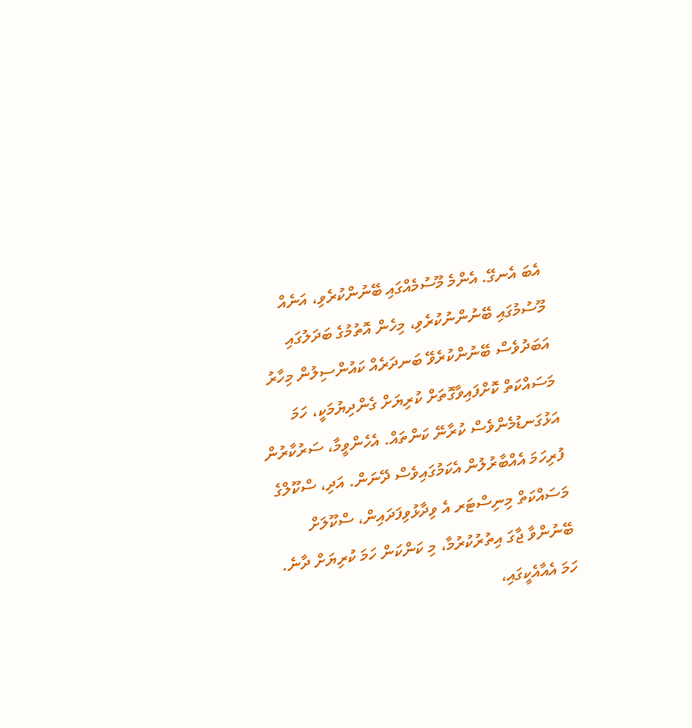އެބަ އެނގޭ. އެންމެ މޫސުމެއްގައި ބޭނުންކުރެވި، އަނެއް މޫސުމުގައި ބޭނުންނުކުރެވި، މިހެން އޮތުމުގެ ބަދަލުގައި އަބަދުވެސް ބޭނުންކުރެވޭ ބަނދަރެއް ކައުންސިލުން މިހާރު މަސައްކަތް ކޮށްފައިވާގޮތަށް ކުރިޔަށް ގެންދިޔުމަކީ، ހަމަ އަޅުގަނޑުމެންވެސް ކުރާނޭ ކަންތައް. އެހެންވީމާ، ސަރުކާރުން ފުރިހަމަ އެއްބާރުލުން އެކަމުގައިވެސް ދޭނަން. އަދި، ސްކޫލްގެ މަސައްކަތް މިނިސްޓަރ އެ ވިދާޅުވިފަދައިން، ސްކޫލަށް ބޭނުންވާ ޖާގަ އިތުރުކުރުމާ، މި ކަންކަން ހަމަ ކުރިޔަށް ދާނެ.
ހަމަ އެއާއެކީގައި،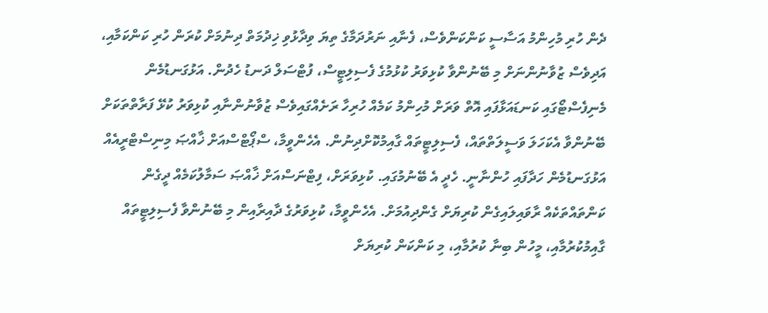ދެން ހުރި މުހިންމު އަސާސީ ކަންކަންވެސް، ފެނާއި ނަރުދަމާގެ ތިޔަ ވިދާޅުވި ޚިދުމަތް ދިނުމަށް ކުރަން ހުރި ކަންކަމާއި، އަދިވެސް ޒުވާނުންނަށް މި ބޭނުންވާ ކުޅިވަރު ކުޅުމުގެ ފެސިލިޓީސް، ފުޓްސަލް ދަނޑު ހެދުން. އަޅުގަނޑުމެން މެނިފެސްޓޯގައި ކަނޑައަޅާފައި އޮތް ވަރަށް މުހިންމު ކަމެއް ހުރިހާ ރަށެއްގައިވެސް ޒުވާނުންނާއި ކުޅިވަރު ކުޅޭ ފަރާތްތަކަށް ބޭނުންވާ އެކަހަލަ ވަސީލަތްތައް، ފެސިލިޓީތައް ގާއިމުކޮށްދިނުން. އެހެންވީމާ، ސްޕޯޓްސްއަށް ޚާއްޞަ މިނިސްޓްރީއެއް އަޅުގަނޑުމެން ހަދާފައި ހުންނާނީ. ހެދީ އެ ބޭނުމުގައި. ކުޅިވަރަށް، ފިޓްނަސްއަށް ޚާއްޞަ ސަމާލުކަމެއް ދީގެން ކަންތައްތަކެއް ރާވައިލައިގެން ކުރިޔަށް ގެންދިއުމަށް. އެހެންވީމާ، ކުޅިވަރުގެ ދާއިރާއިން މި ބޭނުންވާ ފެސިލިޓީތައް ގާއިމުކުރުމާއި، މީހުން ބިނާ ކުރުމާއި، މި ކަންކަން ކުރިޔަށް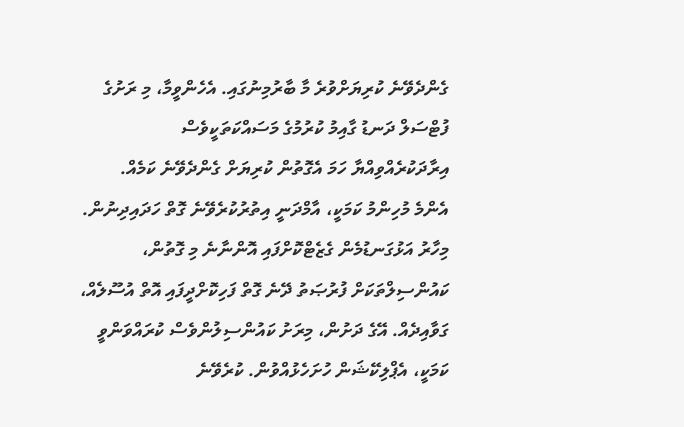ގެންދެވޭނެ ކުރިޔަށްވުރެ މާ ބާރުމިނުގައި. އެހެންވީމާ، މި ރަށުގެ ފުޓްސަލް ދަނޑު ގާއިމު ކުރުމުގެ މަސައްކަތަކީވެސް އިރާދަކުރެއްވިއްޔާ ހަމަ އެގޮތުން ކުރިޔަށް ގެންދެވޭނެ ކަމެއް.
އެންމެ މުހިންމު ކަމަކީ، އާމްދަނީ އިތުރުކުރެވޭނެ ގޮތް ހަދައިދިނުން. މިހާރު އަޅުގަނޑުމެން ގެޒެޓްކޮށްފައި އޮންނާނެ މި ގޮތުން، ކައުންސިލްތަކަށް ފުރުޞަތު ދޭނެ ގޮތް ފަހިކޮށްދީފައި އޮތް އުސޫލެއް، ގަވާއިދެއް. އޭގެ ދަށުން، މިރަށު ކައުންސިލުންވެސް ކުރައްވަންވީ ކަމަކީ، އެޕްލިކޭޝަން ހުށަހެޅުއްވުން. ކުރެވޭނެ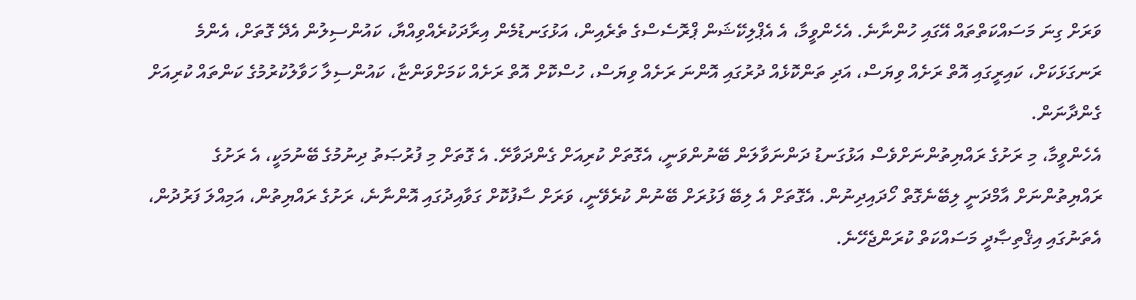ވަރަށް ގިނަ މަސައްކަތްތައް އޭގައި ހުންނާނެ. އެހެންވީމާ، އެ އެޕްލިކޭޝަން ޕްރޮސެސްގެ ތެރެއިން، އަޅުގަނޑުމެން އިރާދަކުރެއްވިއްޔާ، ކައުންސިލުން އެދޭ ގޮތަށް، އެންމެ ރަނގަޅަކަށް، ކައިރީގައި އޮތް ރަށެއް ވިޔަސް، އަދި ތަންކޮޅެއް ދުރުގައި އޮންނަ ރަށެއް ވިޔަސް، ހުސްކޮށް އޮތް ރަށެއް ކަމަށްވަންޏާ، ކައުންސިލާ ހަވާލުކުރުމުގެ ކަންތައް ކުރިއަށް ގެންދާނަން.
އެހެންވީމާ، މި ރަށުގެ ރައްޔިތުންނަށްވެސް އަޅުގަނޑު ދަންނަވާލަން ބޭނުންވަނީ، އެގޮތަށް ކުރިއަށް ގެންދަވާށޭ. އެ ގޮތަށް މި ފުރުޞަތު ދިނުމުގެ ބޭނުމަކީ، އެ ރަށުގެ ރައްޔިތުންނަށް އާމްދަނީ ލިބޭނެގޮތް ހޯދައިދިނުން. އެގޮތަށް އެ ލިބޭ ފަޅުރަށް ބޭނުން ކުރެވޭނީ، ވަރަށް ސާފުކޮށް ގަވާއިދުގައި އޮންނާނެ، ރަށުގެ ރައްޔިތުން، އަމިއްލަ ފަރުދުން، އެތަނުގައި އިޤްތިޞާދީ މަސައްކަތް ކުރަންޖެހޭނެ.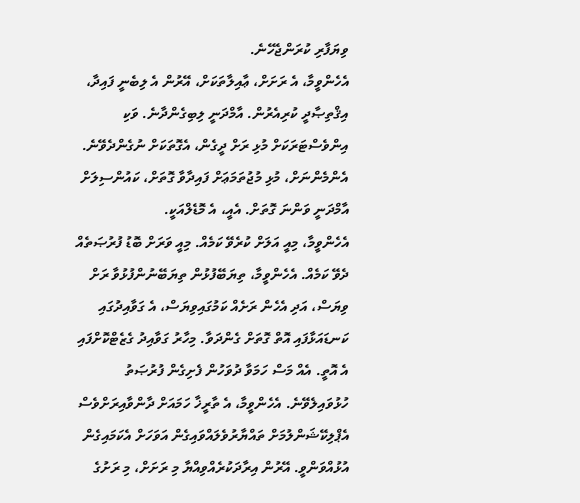ވިޔަފާރި ކުރަންޖެހޭނެ.
އެހެންވީމާ، އެ ރަށަށް، ޢާއިލާތަކަށް، އޭރުން އެ ލިބެނީ ފައިދާ، އިޤްތިޞާދީ ކުރިއެރުން. އާމްދަނީ ލިބިގެންދާނެ. ވަކި އިންވެސްޓަރަކަށް މުޅި ރަށް ދީގެން، އެގޮތަކަށް ނުގެންދެވޭނެ. އެންމެންނަށް، މުޅި މުޖުތަމަޢަށް ފައިދާވާ ގޮތަށް، ކައުންސިލަށް އާމްދަނީ ވަންނަ ގޮތަށް. އެއީ، އެ މޮޑެލްއަކީ.
އެހެންވީމާ، މިއީ އަލަށް ކުރެވޭ ކަމެއް. މިއީ ވަރަށް ބޮޑު ފުރުޞަތެއް ދެވޭ ކަމެއް. އެހެންވީމާ، ތިޔަބޭފުޅުން ތިޔަބޭނުންފުޅުވާ ރަށް ވިޔަސް، އަދި އެހެން ރަށެއް ކަމުގައިވިޔަސް، އެ ގަވާއިދުގައި ކަނޑައަޅާފައި އޮތް ގޮތަށް ގެންދަވާ. މިހާރު ގަވާއިދު ގެޒެޓްކޮށްފައި އެ އޮތީ. އެއް މަސް ހަމަވާ ދުވަހުން ފެށިގެން ފުރުޞަތު ހުޅުވައިލެވޭނެ. އެހެންވީމާ، އެ ތާރީޚާ ހަމައަށް ދާންވާއިރަށްވެސް އެޕްލިކޭޝަންލުމަށް ތައްޔާރުވެލައްވައިގެން އަވަހަށް އެކަމައިގެން އުޅުއްވަންވީ. އޭރުން އިރާދަކުރެއްވިއްޔާ މި ރަށަށް، މި ރަށުގެ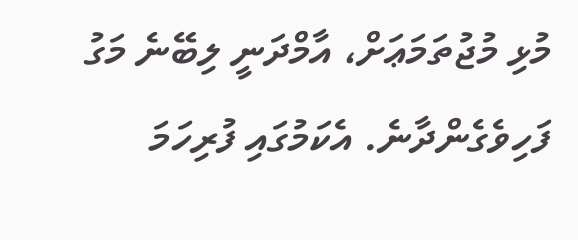މުޅި މުޖުތަމަޢަށް، އާމްދަނީ ލިބޭނެ މަގު ފަހިވެގެންދާނެ. އެކަމުގައި ފުރިހަމަ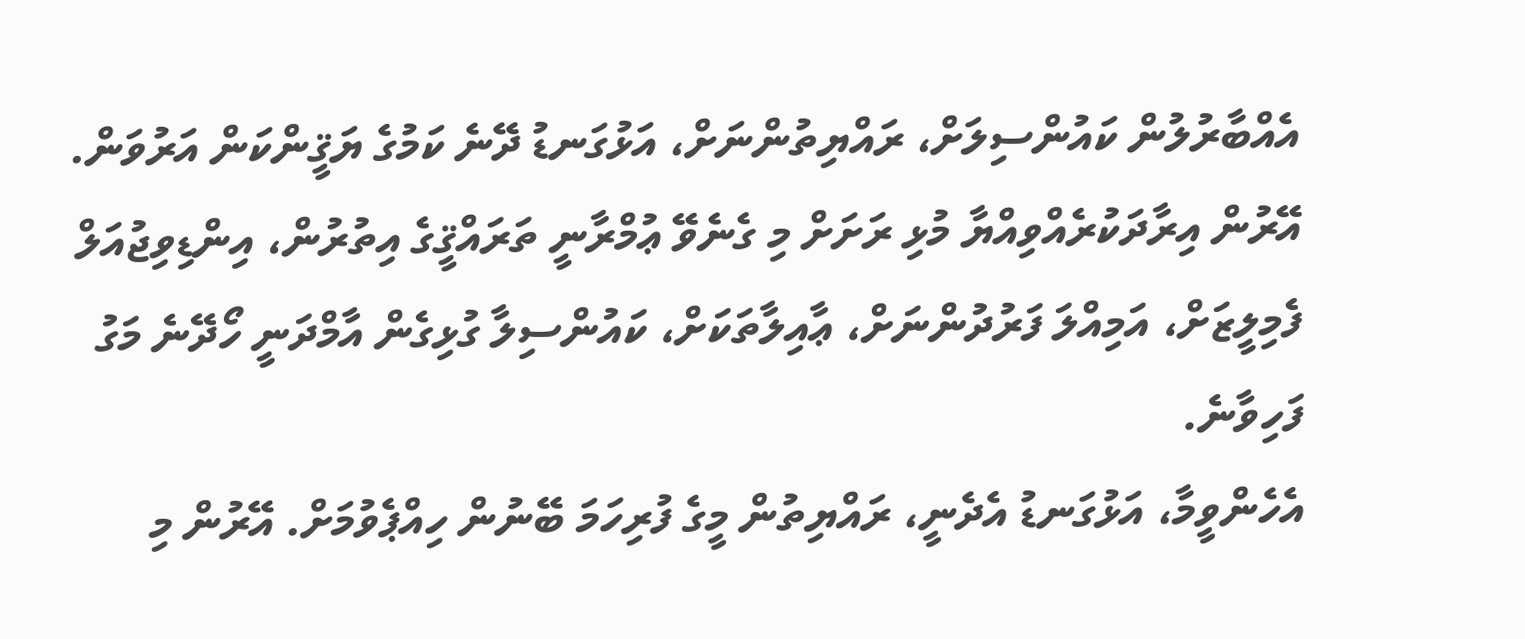އެއްބާރުލުން ކައުންސިލަށް، ރައްޔިތުންނަށް، އަޅުގަނޑު ދޭނެ ކަމުގެ ޔަޤީންކަން އަރުވަން. އޭރުން އިރާދަކުރެއްވިއްޔާ މުޅި ރަށަށް މި ގެނެވޭ ޢުމްރާނީ ތަރައްޤީގެ އިތުރުން، އިންޑިވިޖުއަލް ފެމިލީޒަށް، އަމިއްލަ ފަރުދުންނަށް، ޢާއިލާތަކަށް، ކައުންސިލާ ގުޅިގެން އާމްދަނީ ހޯދޭނެ މަގު ފަހިވާނެ.
އެހެންވީމާ، އަޅުގަނޑު އެދެނީ، ރައްޔިތުން މީގެ ފުރިހަމަ ބޭނުން ހިއްޕެވުމަށް. އޭރުން މި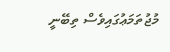މުޖުތަމަޢުގައިވެސް ތިބޭނީ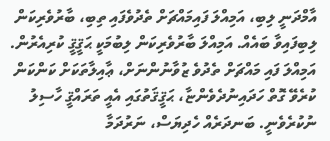އާމްދަނީ ލިބި، އަމިއްލަ ފައިމައްޗަށް ތެދުވެފައި ތިބި، ބާރުވެރިކަން ލިބިފައިވާ ބައެއް. އަމިއްލަ ބާރުވެރިކަން ލިބުމަކީ ޙަޤީޤީ ކުރިއެރުން. އަމިއްލަ ފައި މައްޗަށް ތެދުވެ ޒުވާނުންނަށް، ޢާއިލާތަކަށް ކަންކަން ކުރެވޭ ގޮތް ހަދައިނުދެވެންޏާ، ޙަޤީޤަތުގައި އެއީ ތަރައްޤީ ހާސިލު ނުކުރެވެނީ. ބަނދަރެއް ހެދިޔަސް، ނަރުދަމާ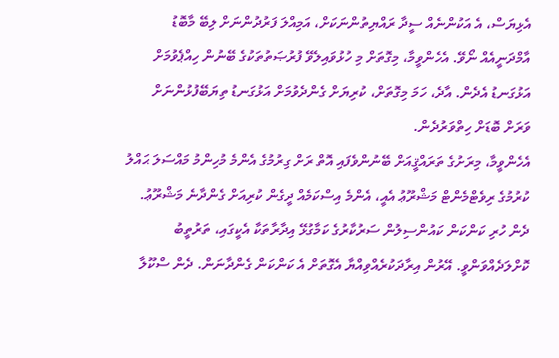އެޅިޔަސް، އެ އަކުންނެއް ސީދާ ރައްޔިތުންނަކަށް، އަމިއްލަ ފަރުދުންނަށް ލިބޭ މާބޮޑު އާމްދަނީއެއް ނޯވޭ. އެހެންވީމާ، މިގޮތަށް މި ހުޅުވައިލެވޭ ފުރުޞަތުތަކުގެ ބޭނުން ހިއްޕެވުމަށް އަޅުގަނޑު އެދެން. އާދެ، ހަމަ މިގޮތަށް، ކުރިޔަށް ގެންދެވުމަށް އަޅުގަނޑު ތިޔަބޭފުޅުންނަށް ވަރަށް ބޮޑަށް ހިތްވަރުދެން.
އެހެންވީމާ، މިރަށުގެ ތަރައްޤީއަށް ބޭނުންވެފައި އޮތް ރަށް ގިރުމުގެ އެންމެ މުހިންމު މައްސަލަ ޙައްލު ކުރުމުގެ ރިވެޓްމެންޓް މަޝްރޫޢު އެއީ، އެންމެ އިސްކަމެއް ދީގެން ކުރިއަށް ގެންދާނެ މަޝްރޫޢު. ދެން ހުރި ކަންކަން ކައުންސިލުން ސަރުކާރުގެ ކަމާގުޅޭ އިދާރާތަކާ އެކީގައި، ތަރުތީބު ކޮށްލަދެއްވަންވީ. އޭރުން އިރާދަކުރެއްވިއްޔާ އެގޮތަށް އެ ކަންކަން ގެންދާނަން. ދެން ސްކޫލާ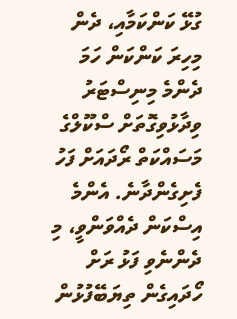ގުޅޭ ކަންކަމާއި، ދެން މިހިރަ ކަންކަން ހަމަ ދެންމެ މިނިސްޓަރު ވިދާޅުވިގޮތަށް ސްކޫލްގެ މަސައްކަތް ރޯދައަށް ފަހު ފެށިގެންދާނެ. އެންމެ އިސްކަން ދެއްވަންވީ، މި ދެންނެވި ފަޅު ރަށް ހޯދައިގެން ތިޔަބޭފުޅުން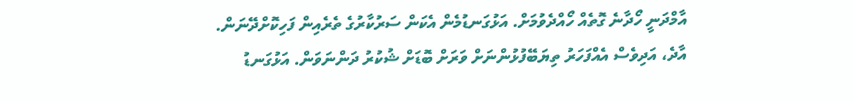އާމްދަނީ ހޯދާނެ ގޮތެއް ހޯއްދެވުމަށް. އަޅުގަނޑުމެން އެކަން ސަރުކާރުގެ ތެރެއިން ފަހިކޮށްދޭނަން.
އާދެ، އަދިވެސް އެއްފަހަރު ތިޔަބޭފުޅުންނަށް ވަރަށް ބޮޑަށް ޝުކުރު ދަންނަވަން. އަޅުގަނޑު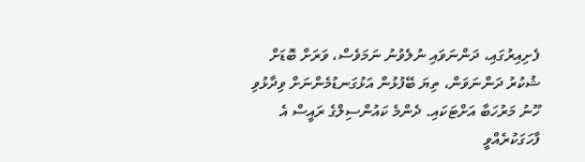ފެށިއިރުގައި، ދަންނަވައި ނުލެވުނު ނަމަވެސް، ވަރަށް ބޮޑަށް ޝުކުރު ދަންނަވަން، ތިޔަ ބޭފުޅުން އަޅުގަނޑުމެންނަށް ވިދާޅުވި ހޫނު މަރުހަބާ އަށްޓަކައި. ދެންމެ ކައުންސިލްގެ ރައީސް އެ ފާހަގަކުރެއްވީ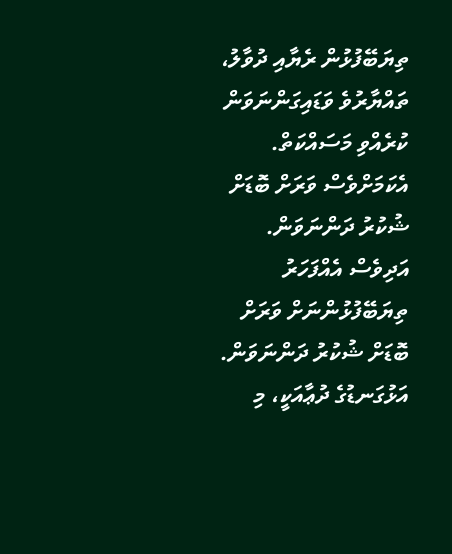ތިޔަބޭފުޅުން ރެޔާއި ދުވާލު، ތައްޔާރުވެ ވަޑައިގަންނަވަން ކުރެއްވި މަސައްކަތް. އެކަމަށްވެސް ވަރަށް ބޮޑަށް ޝުކުރު ދަންނަވަން. އަދިވެސް އެއްފަހަރު ތިޔަބޭފުޅުންނަށް ވަރަށް ބޮޑަށް ޝުކުރު ދަންނަވަން.
އަޅުގަނޑުގެ ދުޢާއަކީ، މި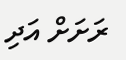ރަށަށް އަދި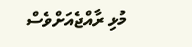މުޅި ރާއްޖެއަށްވެސް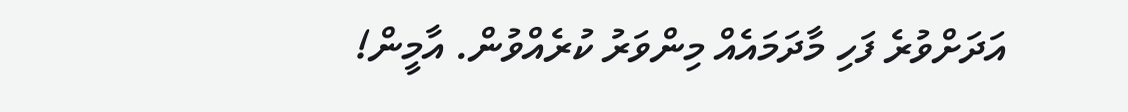އަދަށްވުރެ ފަހި މާދަމައެއް މިންވަރު ކުރެއްވުން. އާމީން!